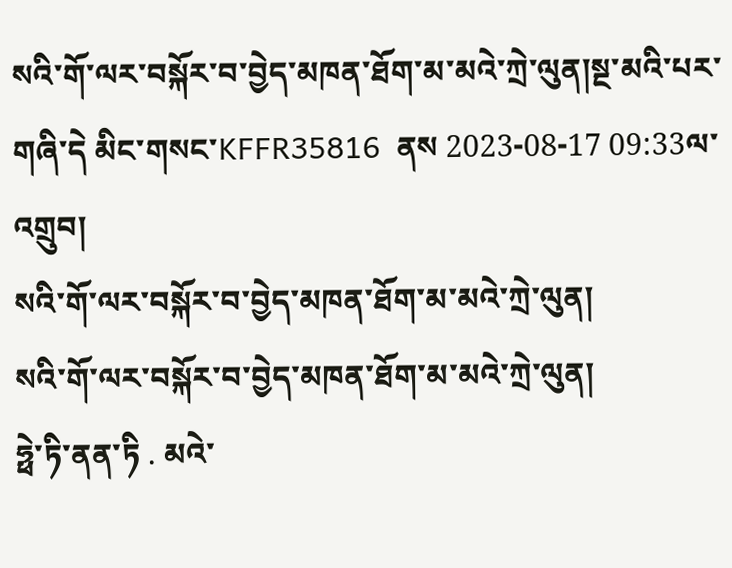སའི་གོ་ལར་བསྐོར་བ་བྱེད་མཁན་ཐོག་མ་མའེ་ཀྲེ་ལུན།སྔ་མའི་པར་གཞི་དེ མིང་གསང་KFFR35816  ནས 2023-08-17 09:33ལ་འགྲུབ།
སའི་གོ་ལར་བསྐོར་བ་བྱེད་མཁན་ཐོག་མ་མའེ་ཀྲེ་ལུན།
སའི་གོ་ལར་བསྐོར་བ་བྱེད་མཁན་ཐོག་མ་མའེ་ཀྲེ་ལུན།
ཧྥེ་ཏི་ནན་ཏི . མའེ་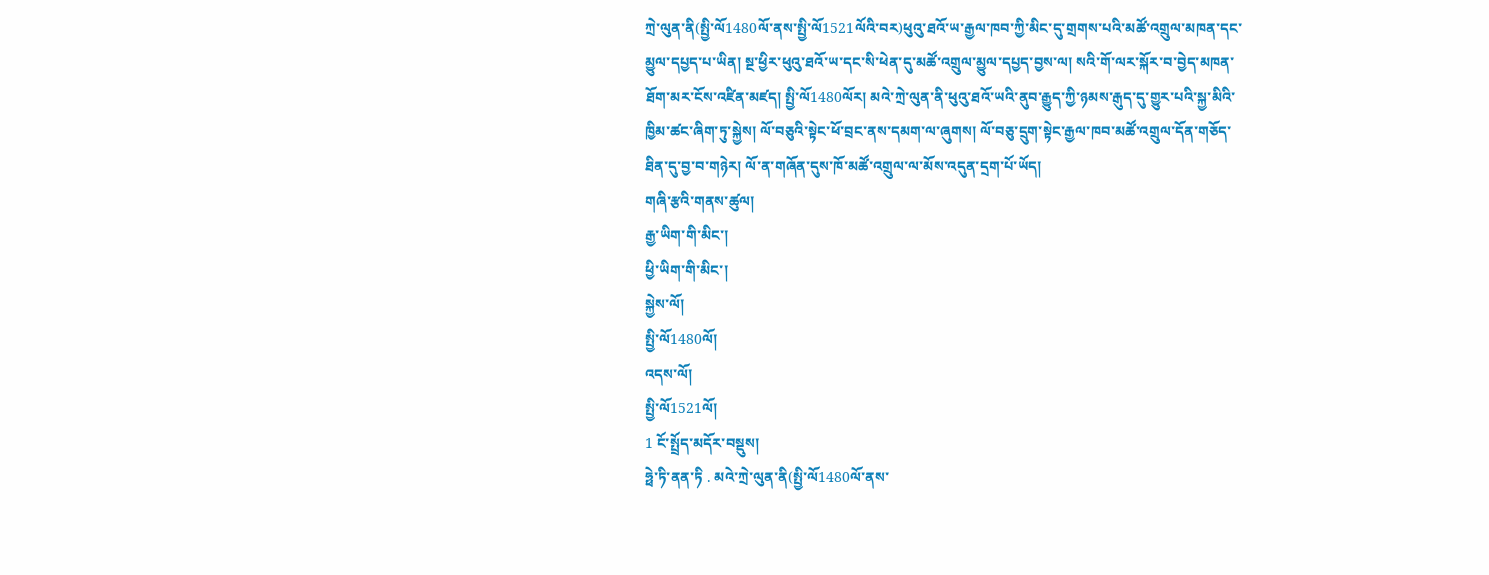ཀྲེ་ལུན་ནི(སྤྱི་ལོ1480ལོ་ནས་སྤྱི་ལོ1521ལོའི་བར)ཕུའུ་ཐའོ་ཡ་རྒྱལ་ཁབ་ཀྱི་མིང་དུ་གྲགས་པའི་མཚོ་འགྲུལ་མཁན་དང་མྱུལ་དཔྱད་པ་ཡིན། སྔ་ཕྱིར་ཕུའུ་ཐའོ་ཡ་དང་སི་ཕེན་དུ་མཚོ་འགྲུལ་མྱུལ་དཔྱད་བྱས་ལ། སའི་གོ་ལར་སྐོར་བ་བྱེད་མཁན་ཐོག་མར་ངོས་འཛིན་མཛད། སྤྱི་ལོ1480ལོར། མའེ་ཀྲེ་ལུན་ནི་ཕུའུ་ཐའོ་ཡའི་ནུབ་རྒྱུད་ཀྱི་ཉམས་རྒུད་དུ་གྱུར་པའི་སྐྱ་མིའི་ཁྱིམ་ཚང་ཞིག་ཏུ་སྐྱེས། ལོ་བཅུའི་སྟེང་ཕོ་བྲང་ནས་དམག་ལ་ཞུགས། ལོ་བཅུ་དྲུག་སྟེང་རྒྱལ་ཁབ་མཚོ་འགྲུལ་དོན་གཅོད་ཐིན་དུ་བྱ་བ་གཉེར། ལོ་ན་གཞོན་དུས་ཁོ་མཚོ་འགྲུལ་ལ་མོས་འདུན་དྲག་པོ་ཡོད།
གཞི་རྩའི་གནས་ཚུལ།
རྒྱ་ཡིག་གི་མིང་།
ཕྱི་ཡིག་གི་མིང་།
སྐྱེས་ལོ།
སྤྱི་ལོ1480ལོ།
འདས་ལོ།
སྤྱི་ལོ1521ལོ།
1 ངོ་སྤྲོད་མདོར་བསྡུས།
ཧྥེ་ཏི་ནན་ཏི . མའེ་ཀྲེ་ལུན་ནི(སྤྱི་ལོ1480ལོ་ནས་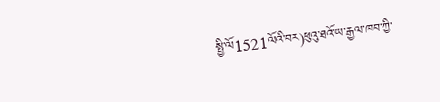སྤྱི་ལོ1521ལོའི་བར)ཕུའུ་ཐའོ་ཡ་རྒྱལ་ཁབ་ཀྱི་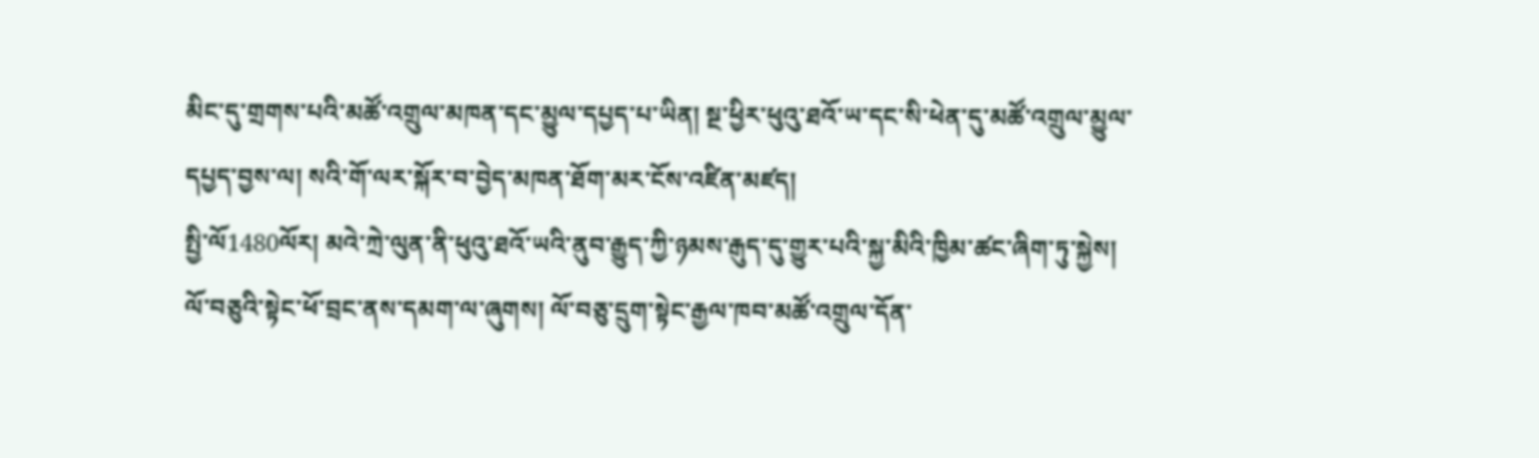མིང་དུ་གྲགས་པའི་མཚོ་འགྲུལ་མཁན་དང་མྱུལ་དཔྱད་པ་ཡིན། སྔ་ཕྱིར་ཕུའུ་ཐའོ་ཡ་དང་སི་ཕེན་དུ་མཚོ་འགྲུལ་མྱུལ་དཔྱད་བྱས་ལ། སའི་གོ་ལར་སྐོར་བ་བྱེད་མཁན་ཐོག་མར་ངོས་འཛིན་མཛད།
སྤྱི་ལོ1480ལོར། མའེ་ཀྲེ་ལུན་ནི་ཕུའུ་ཐའོ་ཡའི་ནུབ་རྒྱུད་ཀྱི་ཉམས་རྒུད་དུ་གྱུར་པའི་སྐྱ་མིའི་ཁྱིམ་ཚང་ཞིག་ཏུ་སྐྱེས། ལོ་བཅུའི་སྟེང་ཕོ་བྲང་ནས་དམག་ལ་ཞུགས། ལོ་བཅུ་དྲུག་སྟེང་རྒྱལ་ཁབ་མཚོ་འགྲུལ་དོན་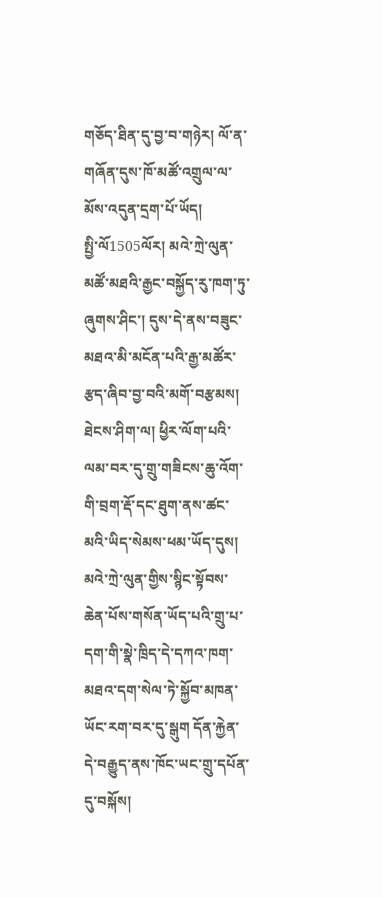གཅོད་ཐིན་དུ་བྱ་བ་གཉེར། ལོ་ན་གཞོན་དུས་ཁོ་མཚོ་འགྲུལ་ལ་མོས་འདུན་དྲག་པོ་ཡོད།
སྤྱི་ལོ1505ལོར། མའེ་ཀྲེ་ལུན་མཚོ་མཐའི་རྒྱང་བསྐྱོད་རུ་ཁག་ཏུ་ཞུགས་ཤིང་། དུས་དེ་ནས་བཟུང་མཐའ་མི་མངོན་པའི་རྒྱ་མཚོར་རྩད་ཞིབ་བྱ་བའི་མགོ་བརྩམས། ཐེངས་ཤིག་ལ། ཕྱིར་ལོག་པའི་ལམ་བར་དུ་གྲུ་གཟིངས་ཆུ་འོག་གི་བྲག་རྡོ་དང་ཐུག་ནས་ཚང་མའི་ཡིད་སེམས་ཕམ་ཡོད་དུས། མའེ་ཀྲེ་ལུན་གྱིས་སྙིང་སྟོབས་ཆེན་པོས་གསོན་ཡོད་པའི་གྲུ་པ་དག་གི་སྣེ་ཁྲིད་དེ་དཀའ་ཁག་མཐའ་དག་སེལ་ཏེ་སྐྱོབ་མཁན་ཡོང་རག་བར་དུ་སྒུག དོན་རྐྱེན་དེ་བརྒྱུད་ནས་ཁོང་ཡང་གྲུ་དཔོན་དུ་བསྐོས།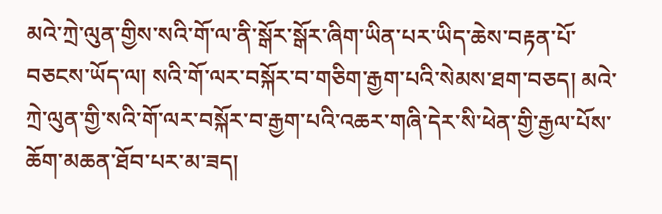མའེ་ཀྲེ་ལུན་གྱིས་སའི་གོ་ལ་ནི་སྒོར་སྒོར་ཞིག་ཡིན་པར་ཡིད་ཆེས་བརྟན་པོ་བཅངས་ཡོད་ལ། སའི་གོ་ལར་བསྐོར་བ་གཅིག་རྒྱག་པའི་སེམས་ཐག་བཅད། མའེ་ཀྲེ་ལུན་གྱི་སའི་གོ་ལར་བསྐོར་བ་རྒྱག་པའི་འཆར་གཞི་དེར་སི་ཕེན་གྱི་རྒྱལ་པོས་ཆོག་མཆན་ཐོབ་པར་མ་ཟད།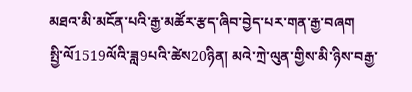མཐའ་མི་མངོན་པའི་རྒྱ་མཚོར་རྩད་ཞིབ་བྱེད་པར་གན་རྒྱ་བཞག
སྤྱི་ལོ1519ལོའི་ཟླ9པའི་ཚེས20ཉིན། མའེ་ཀྲེ་ལུན་གྱིས་མི་ཉིས་བརྒྱ་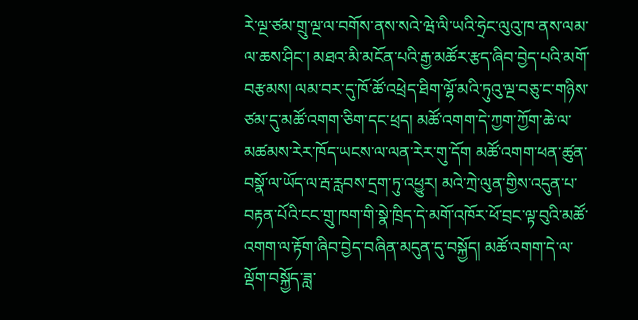རེ་ལྔ་ཙམ་གྲུ་ལྔ་ལ་བགོས་ནས་སའེ་ཝེ་ལི་ཡའི་ཧྲེང་ལུའུ་ཁ་ནས་ལམ་ལ་ཆས་ཤིང་། མཐའ་མི་མངོན་པའི་རྒྱ་མཚོར་རྩད་ཞིབ་བྱེད་པའི་མགོ་བརྩམས། ལམ་བར་དུ་ཁོ་ཚོ་འཕྲེད་ཐིག་ལྷོ་མའི་ཏུའུ་ལྔ་བཅུ་ང་གཉིས་ཙམ་དུ་མཚོ་འགག་ཅིག་དང་ཕྲད། མཚོ་འགག་དེ་ཀྱག་ཀྱོག་ཆེ་ལ་མཚམས་རེར་ཁོད་ཡངས་ལ་ལན་རེར་གུ་དོག མཚོ་འགག་ཕན་ཚུན་བསྣོ་ལ་ཡོད་ལ་རྦ་རླབས་དྲག་ཏུ་འཕྱུར། མའེ་ཀྲེ་ལུན་གྱིས་འདུན་པ་བརྟན་པོའི་ངང་གྲུ་ཁག་གི་སྣེ་ཁྲིད་དེ་མགོ་འཁོར་ཕོ་བྲང་ལྟ་བུའི་མཚོ་འགག་ལ་རྟོག་ཞིབ་བྱེད་བཞིན་མདུན་དུ་བསྐྱོད། མཚོ་འགག་དེ་ལ་ལྡོག་བསྐྱོད་ཟླ་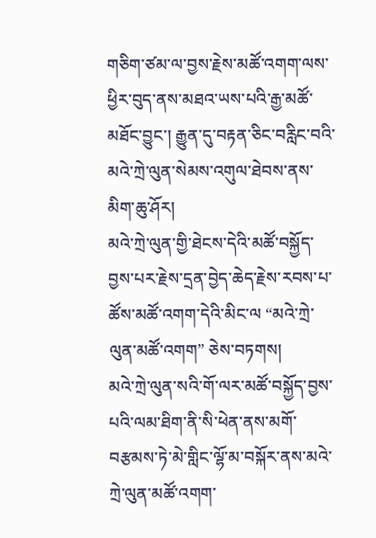གཅིག་ཙམ་ལ་བྱས་རྗེས་མཚོ་འགག་ལས་ཕྱིར་བུད་ནས་མཐའ་ཡས་པའི་རྒྱ་མཚོ་མཐོང་བྱུང་། རྒྱུན་དུ་བརྟན་ཅིང་བརླིང་བའི་མའེ་ཀྲེ་ལུན་སེམས་འགུལ་ཐེབས་ནས་མིག་ཆུ་ཤོར།
མའེ་ཀྲེ་ལུན་གྱི་ཐེངས་དེའི་མཚོ་བསྐྱོད་བྱས་པར་རྗེས་དྲན་བྱེད་ཆེད་རྗེས་རབས་པ་ཚོས་མཚོ་འགག་དེའི་མིང་ལ “མའེ་ཀྲེ་ལུན་མཚོ་འགག” ཅེས་བཏགས།
མའེ་ཀྲེ་ལུན་སའི་གོ་ལར་མཚོ་བསྐྱོད་བྱས་པའི་ལམ་ཐིག་ནི་སི་ཕེན་ནས་མགོ་བརྩམས་ཏེ་མེ་གླིང་ལྷོ་མ་བསྐོར་ནས་མའེ་ཀྲེ་ལུན་མཚོ་འགག་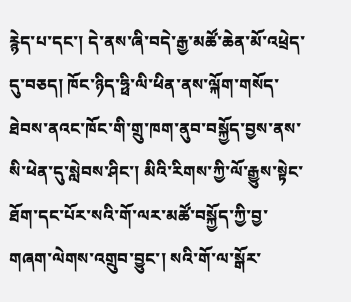རྙེད་པ་དང་། དེ་ནས་ཞི་བདེ་རྒྱ་མཚོ་ཆེན་མོ་འཕྲེད་དུ་བཅད། ཁོང་ཉིད་ཧྥི་ལི་ཕིན་ནས་ལྐོག་གསོད་ཐེབས་ནའང་ཁོང་གི་གྲུ་ཁག་ནུབ་བསྐྱོད་བྱས་ནས་སི་ཕེན་དུ་སླེབས་ཤིང་། མིའི་རིགས་ཀྱི་ལོ་རྒྱུས་སྟེང་ཐོག་དང་པོར་སའི་གོ་ལར་མཚོ་བསྐྱོད་ཀྱི་བྱ་གཞག་ལེགས་འགྲུབ་བྱུང་། སའི་གོ་ལ་སྒོར་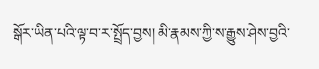སྒོར་ཡིན་པའི་ལྟ་བ་ར་སྤྲོད་བྱས། མི་རྣམས་ཀྱི་ས་རྒྱུས་ཤེས་བྱའི་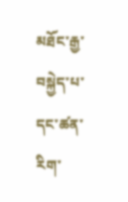མཐོང་རྒྱ་བསྐྱེད་པ་དང་ཚན་རིག་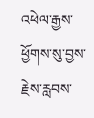འཕེལ་རྒྱས་ཕྱོགས་སུ་བྱས་རྗེས་རླབས་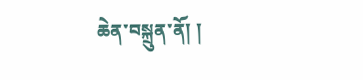ཆེན་བསྐྲུན་ནོ། །